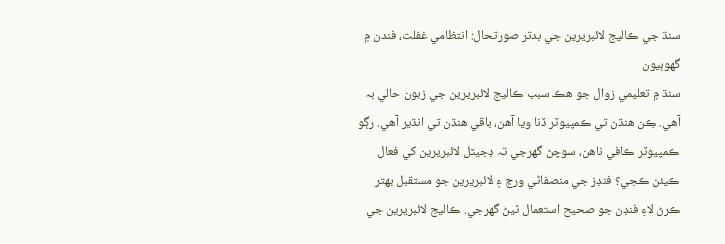سنڌ جي ڪاليج لائبريرين جي بدتر صورتحال: انتظامي غفلت، فندن ۾ گھوٻيون
سنڌ ۾ تعليمي زوال جو ھڪ سبب ڪاليج لائبريرين جي زبون حالي بہ آھي. ڪِن ھنڌن تي ڪمپيوٽر ڏنا ويا آھن، باقي ھنڌن تي انڌير آھي. رڳو ڪمپيوٽر ڪافي ناهن، سوچڻ گھرجي تہ ڊجيٽل لائبريرين کي فعال ڪيئن ڪجي؟ فنڊز جي منصفاڻي ورڇ ۽ لائبريرين جو مستقبل بھتر ڪرڻ لاءِ فنڊن جو صحيح استعمال ٿيڻ گھرجي. ڪاليج لائبريرين جي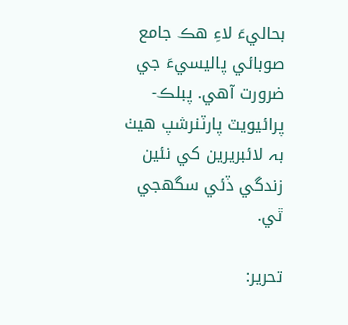بحاليءَ لاءِ هڪ جامع صوبائي پاليسيءَ جي ضرورت آھي. پبلڪ-پرائيويٽ پارٽنرشپ ھيٺ بہ لائبريرين کي نئين زندگي ڏئي سگھجي ٿي.

تحرير: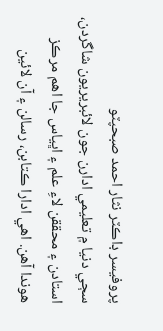پروفيسر ڊاڪٽر نثار احمد صبحپٽو
سڄي دنيا ۾ تعليمي ادارن جون لائبريريون شاگردن، استادن ۽ محققن لاءِ علم ۽ اڀياس جا اهم مرڪز ھوندا آهن. اهي ادارا ڪتابن، رسالن ۽ آن لائين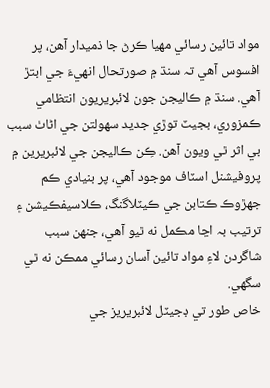مواد تائين رسائي مهيا ڪرڻ جا ذميدار آھن، پر افسوس آھي تہ سنڌ ۾ صورتحال انھيءَ جي ابتڙ آھي. سنڌ ۾ ڪاليجن جون لائبريريون انتظامي ڪمزوري، بجيٽ توڙي جديد سهولتن جي اڻاٺ سبب بي اثر ٿي ويون آهن. ڪِن ڪاليجن جي لائبريرين ۾ پروفيشنل اسٽاف موجود آهي، پر بنيادي ڪم جهڙوڪ ڪتابن جي ڪيٽلاگنگ، ڪلاسيفڪيشن ۽ ترتيب بہ اڃا مڪمل نه ٿيو آهي، جنهن سبب شاگردن لاءِ مواد تائين آسان رسائي ممڪن نه ٿي سگهي.
خاص طور تي ڊجيٽل لائبريريز جي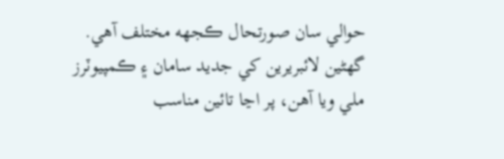حوالي سان صورتحال ڪجهه مختلف آهي. گهڻين لائبريرين کي جديد سامان ۽ ڪمپيوٽرز ملي ويا آهن، پر اڃا تائين مناسب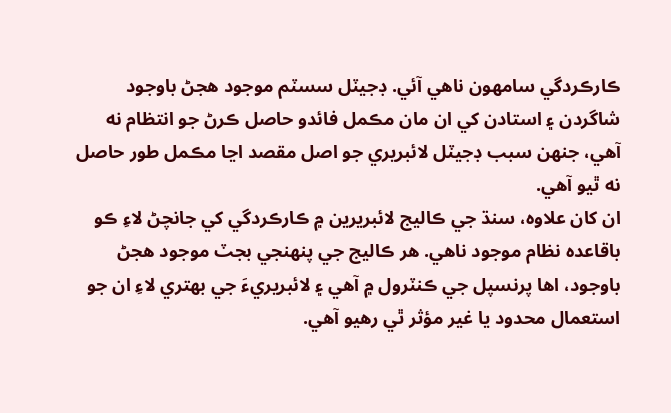ڪارڪردگي سامهون ناهي آئي. ڊجيٽل سسٽم موجود هجڻ باوجود شاگردن ۽ استادن کي ان مان مڪمل فائدو حاصل ڪرڻ جو انتظام نه آهي، جنهن سبب ڊجيٽل لائبريري جو اصل مقصد اڃا مڪمل طور حاصل نه ٿيو آهي.
ان کان علاوه، سنڌ جي ڪاليج لائبريرين ۾ ڪارڪردگي کي جانچڻ لاءِ ڪو باقاعده نظام موجود ناهي. هر ڪاليج جي پنهنجي بجٽ موجود هجڻ باوجود، اها پرنسپل جي ڪنٽرول ۾ آهي ۽ لائبريريءَ جي بهتري لاءِ ان جو استعمال محدود يا غير مؤثر ٿي رهيو آهي.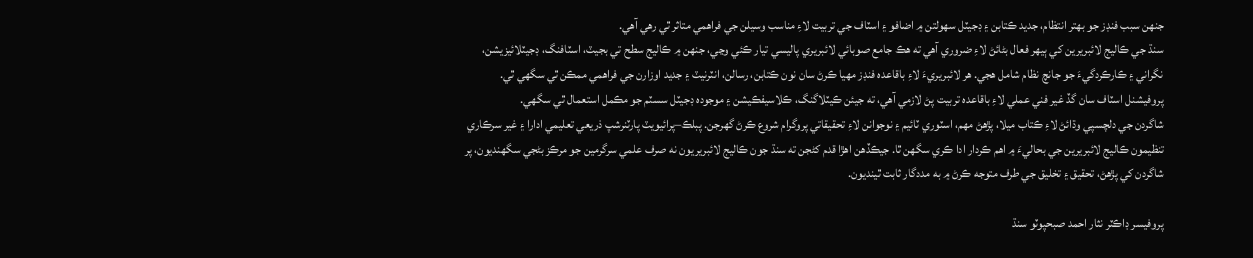جنهن سبب فنڊز جو بهتر انتظام، جديد ڪتابن ۽ ڊجيٽل سهولتن ۾ اضافو ۽ اسٽاف جي تربيت لاءِ مناسب وسيلن جي فراهمي متاثر ٿي رهي آهي.
سنڌ جي ڪاليج لائبريرين کي ٻيهر فعال بڻائڻ لاءِ ضروري آهي ته هڪ جامع صوبائي لائبريري پاليسي تيار ڪئي وڃي، جنهن ۾ ڪاليج سطح تي بجيٽ، اسٽافنگ، ڊجيٽلائيزيشن، نگراني ۽ ڪارڪردگيءَ جو جانچ نظام شامل هجي. هر لائبريريءَ لاءِ باقاعده فنڊز مهيا ڪرڻ سان نون ڪتابن، رسالن، انٽرنيٽ ۽ جديد اوزارن جي فراهمي ممڪن ٿي سگهي ٿي. پروفيشنل اسٽاف سان گڏ غير فني عملي لاءِ باقاعده تربيت پڻ لازمي آهي، ته جيئن ڪيٽلاگنگ، ڪلاسيفڪيشن ۽ موجوده ڊجيٽل سسٽم جو مڪمل استعمال ٿي سگهي.
شاگردن جي دلچسپي وڌائڻ لاءِ ڪتاب ميلا، پڙهڻ مهم، اسٽوري ٽائيم ۽ نوجوانن لاءِ تحقيقاتي پروگرام شروع ڪرڻ گهرجن. پبلڪ–پرائيويٽ پارٽنرشپ ذريعي تعليمي ادارا ۽ غير سرڪاري تنظيمون ڪاليج لائبريرين جي بحاليءَ ۾ اهم ڪردار ادا ڪري سگهن ٿا. جيڪڏهن اهڙا قدم کڻجن ته سنڌ جون ڪاليج لائبريريون نه صرف علمي سرگرمين جو مرڪز بڻجي سگهنديون، پر شاگردن کي پڙهڻ، تحقيق ۽ تخليق جي طرف متوجه ڪرڻ ۾ به مددگار ثابت ٿينديون.

پروفيسر ڊاڪٽر نثار احمد صبحپوٽو سنڌ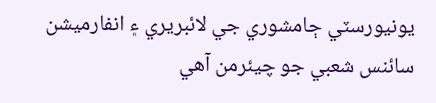يونيورسٽي ڄامشوري جي لائبريري ۽ انفارميشن سائنس شعبي جو چيئرمن آھي